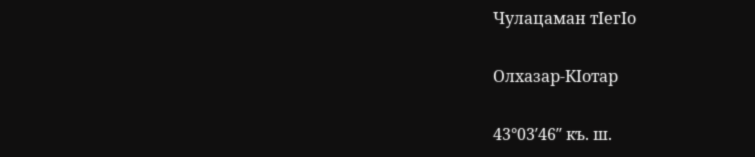Чулацаман тӀегӀо

Олхазар-КӀотар

43°03′46″ къ. ш.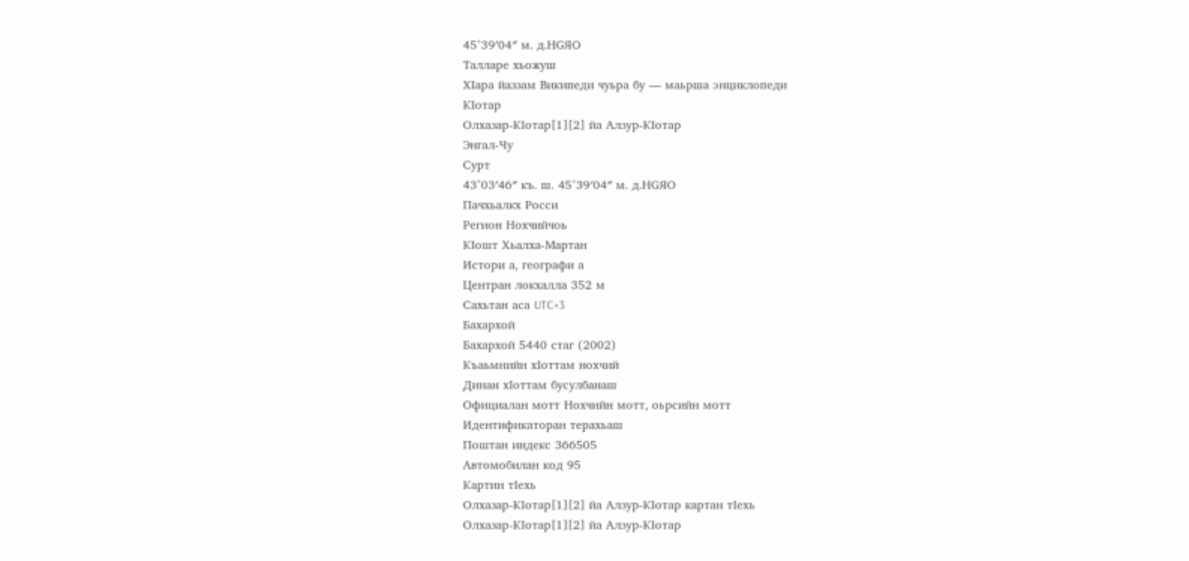45°39′04″ м. д.HGЯO
Талларе хьожуш
ХӀара йаззам Википеди чуьра бу — маьрша энциклопеди
КIотар
Олхазар-КӀотар[1][2] йа Алзур-КIотар
Энгал-Чу
Сурт
43°03′46″ къ. ш. 45°39′04″ м. д.HGЯO
Пачхьалкх Росси
Регион Нохчийчоь
КӀошт Хьалха-Мартан
Истори а, географи а
Центран локхалла 352 м
Сахьтан аса UTC+3
Бахархой
Бахархой 5440 стаг (2002)
Къаьмнийн хӀоттам нохчий
Динан хӀоттам бусулбанаш
Официалан мотт Нохчийн мотт, оьрсийн мотт
Идентификаторан терахьаш
Поштан индекс 366505
Автомобилан код 95
Картин тӀехь
Олхазар-КӀотар[1][2] йа Алзур-КIотар картан тӀехь
Олхазар-КӀотар[1][2] йа Алзур-КIотар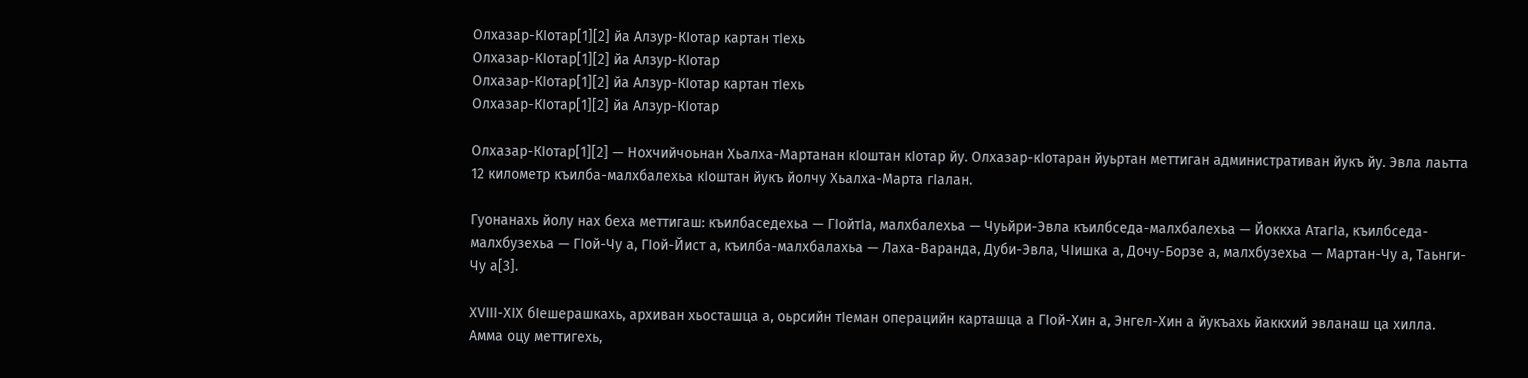Олхазар-КӀотар[1][2] йа Алзур-КIотар картан тӀехь
Олхазар-КӀотар[1][2] йа Алзур-КIотар
Олхазар-КӀотар[1][2] йа Алзур-КIотар картан тӀехь
Олхазар-КӀотар[1][2] йа Алзур-КIотар

Олхазар-КӀотар[1][2] — Нохчийчоьнан Хьалха-Мартанан кӀоштан кӀотар йу. Олхазар-кӀотаран йуьртан меттиган административан йукъ йу. Эвла лаьтта 12 километр къилба-малхбалехьа кӀоштан йукъ йолчу Хьалха-Марта гӀалан.

Гуонанахь йолу нах беха меттигаш: къилбаседехьа — ГӀойтӀа, малхбалехьа — Чуьйри-Эвла къилбседа-малхбалехьа — Йоккха АтагӀа, къилбседа-малхбузехьа — ГӀой-Чу а, ГӀой-Йист а, къилба-малхбалахьа — Лаха-Варанда, Дуби-Эвла, ЧӀишка а, Дочу-Борзе а, малхбузехьа — Мартан-Чу а, Таьнги-Чу а[3].

XVIII-XIX бӀешерашкахь, архиван хьосташца а, оьрсийн тӀеман операцийн карташца а ГӀой-Хин а, Энгел-Хин а йукъахь йаккхий эвланаш ца хилла. Амма оцу меттигехь,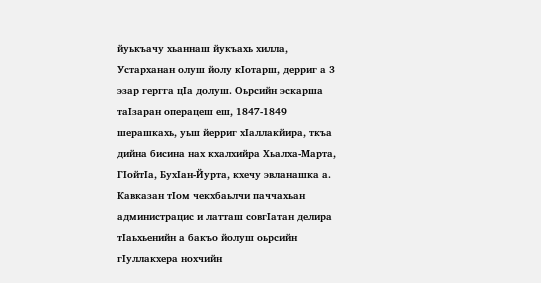йуькъачу хьаннаш йукъахь хилла, Устарханан олуш йолу кӀотарш, дерриг а 3 эзар гергга цӀа долуш. Оьрсийн эскарша таӀзаран операцеш еш, 1847-1849 шерашкахь, уьш йерриг хӀаллакйира, ткъа дийна бисина нах кхалхийра Хьалха-Марта, ГӀойтӀа, БухӀан-Йурта, кхечу эвланашка а. Кавказан тӀом чекхбаьлчи паччахьан администрацис и латташ совгӀатан делира тӀаьхьенийн а бакъо йолуш оьрсийн гӀуллакхера нохчийн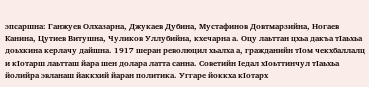эпсаршна: Ганжуев Олхазарна, Джукаев Дубина, Мустафинов Довтмарзийна, Ногаев Канина, Цутиев Витушна, Чуликов Уллубийна, кхечарна а. Оцу лаьттан цхьа дакъа тӀаьхьа доьхкина керлачу дайшна. 1917 шеран революцил хьалха а, гражданийн тӀом чекхбаллалц и кӀотарш лаьтташ йара шен долара латта санна. Советийн Ӏедал хӀоьттинчул тӀаьхьа йолийра эвланаш йаккхий йаран политика. Уггаре йоккха кӀотарх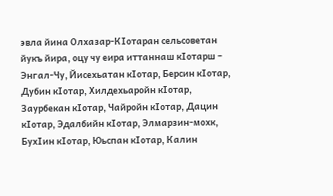эвла йина Олхазар-КӀотаран сельсоветан йукъ йира, оцу чу еира иттаннаш кӀотарш – Энгал-Чу, Йисехьатан кIотар, Берсин кIотар, Дубин кIотар, Хилдехьаройн кIотар, Заурбекан кIотар, Чайройн кIотар, Дацин кIотар, Эдалбийн кIотар, Элмарзин-мохк, БухIин кIотар, Юьспан кIотар, Калин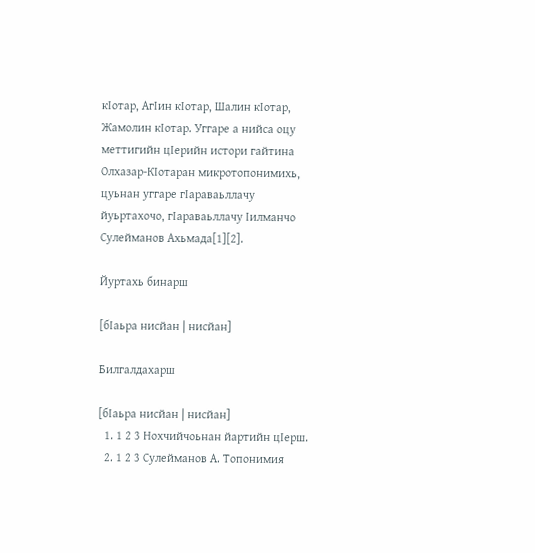кIотар, АгIин кIотар, Шалин кIотар, Жамолин кIотар. Уггаре а нийса оцу меттигийн цӀерийн истори гайтина Олхазар-КӀотаран микротопонимихь, цуьнан уггаре гӀараваьллачу йуьртахочо, гӀараваьллачу Ӏилманчо Сулейманов Ахьмада[1][2].

Йуртахь бинарш

[бӀаьра нисйан | нисйан]

Билгалдахарш

[бӀаьра нисйан | нисйан]
  1. 1 2 3 Нохчийчоьнан йартийн цIерш.
  2. 1 2 3 Сулейманов А. Топонимия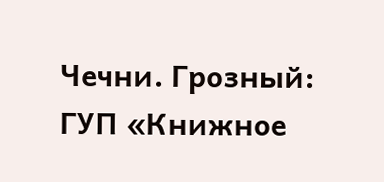Чечни. Грозный: ГУП «Книжное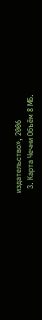издательство», 2006
  3. Карта Чечни Объём 8 МБ.